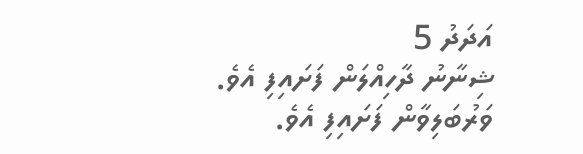އަދަދު 5
ޝިނާނު ދާހިއްލަން ފަށައިފި އެވެ. ވަރުބަލިވާން ފަށައިފި އެވެ.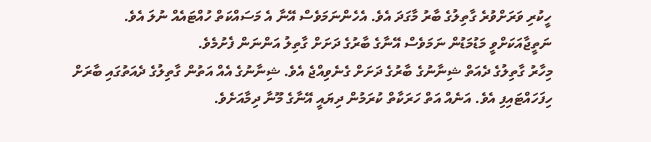ހީކުރި ވަރަށްވުރެ ގާތިލުގެ ބާރު މާގަދަ އެވެ. އެހެންނަމަވެސް އޭނާ އެ މަސައްކަތް ހުއްޓައެއް ނުލަ އެވެ. ނަތީޖާއަކަށްވީ މަޑުމަޑުން ނަމަވެސް އޭނާގެ ބާރުގެ ދަށަށް ގާތިލު އަންނަން ފެށުމެވެ.
މިހާރު ގާތިލުގެ ދެއަތް ޝިނާނުގެ ބާރުގެ ދަށަށް ގެނެވިއްޖެ އެވެ. ޝިނާނުގެ އެއް އަތުން ގާތިލުގެ ދެއަތުގައި ބާރަށް ހިފަހައްޓައިފި އެވެ. އަނެއް އަތް ހަރަކާތް ކުރަމުން ދިޔައީ އޭނާގެ މޫނާ ދިމާއަށެވެ.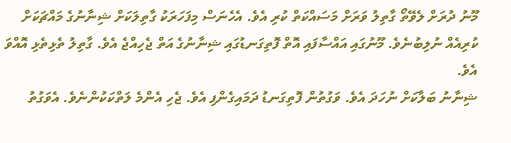މޫނު ދުރަށް ލެވޭތޯ ގާތިލު ވަރަށް މަސައްކަތް ކުރި އެވެ. އެހެނަސް މިފަހަރަކު ގާތިލަކަށް ޝިނާނުގެ މައްޗަކަށް ކުރިއެއް ނުލިބުނެވެ. މޫނުގައި އައްސާފައި އޮތް ފޮތިގަނޑުގައި ޝިނާނުގެ އަތް ޖެހިއްޖެ އެވެ. ގާތިލު ތެޅިތެޅި އޮއްވަ އެވެ.
ޝިނާނު ބަލާކަށް ނުހަދަ އެވެ. ވަގުތުން ފޮތިގަނޑު ދަމައިގެންފި އެވެ. ޖެހި އެންމެ ލަތްކަކުންނެވެ. އެވަގުތު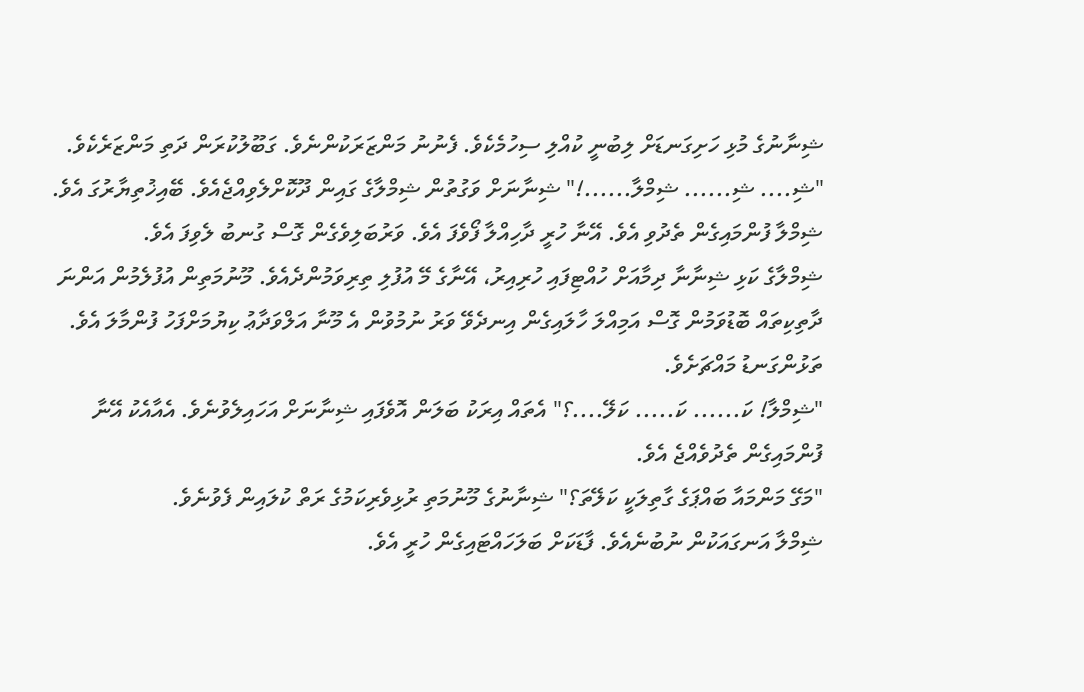ޝިނާނުގެ މުޅި ހަށިގަނޑަށް ލިބުނީ ކުއްލި ސިހުމެކެވެ. ފެނުނު މަންޒަރަކުންނެވެ. ގަބޫލުކުރަން ދަތި މަންޒަރެކެވެ.
"ޝި.... ޝި...... ޝިމްލާ......!" ޝިނާނަށް ވަގުތުން ޝިމްލާގެ ގައިން ދޫކޮށްލެވިއްޖެއެވެ. ބޭއިޚުތިޔާރުގަ އެވެ. ޝިމްލާ ފުންމައިގެން ތެދުވި އެވެ. އޭނާ ހުރީ ދާހިއްލާ ފޯވެފަ އެވެ. ވަރުބަލިވެގެން ގޮސް ގުނބު ލެވިފަ އެވެ.
ޝިމްލާގެ ކަޅި ޝިނާނާ ދިމާއަށް ހުއްޓިފައި ހުރިއިރު، އޭނާގެ މޭ އުފުލި ތިރިވަމުންދެއެވެ. މޫނުމަތިން އުފުލެމުން އަންނަ ދާތިކިތައް ބޮޑުވަމުން ގޮސް އަމިއްލަ ހާލައިގެން އިނދެވޭ ވަރު ނުމުވުން އެ މޫނާ އަލްވަދާޢު ކިޔުމަށްފަހު ފުންމާލަ އެވެ. ތަޅުންގަނޑު މައްޗަށެވެ.
"ޝިމްލާ! ކަ...... ކަ..... ކަލޭ....؟" އެތައް އިރަކު ބަލަން އޮވެފައި ޝިނާނަށް އަހައިލެވުނެވެ. އެއާއެކު އޭނާ ފުންމައިގެން ތެދުވެއްޖެ އެވެ.
"މަގޭ މަންމައާ ބައްޕަގެ ގާތިލަކީ ކަލޭތަ؟" ޝިނާނުގެ މޫނުމަތި ރުޅިވެރިކަމުގެ ރަތް ކުލައިން ފެވުނެވެ.
ޝިމްލާ އަނގައަކުން ނުބުނެއެވެ. ފާޑަކަށް ބަލަހައްޓައިގެން ހުރީ އެވެ.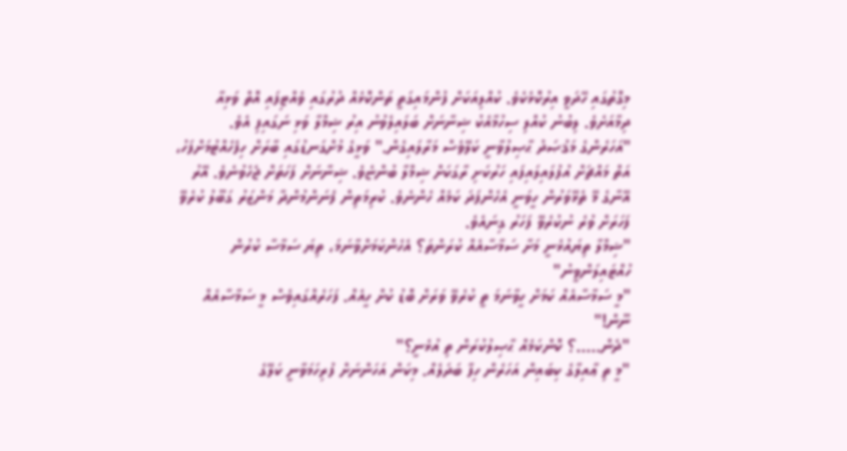މިގޮތުގައި ހޭދަވީ އިރުކޮޅެކެވެ. ކުއްލިއަކަށް ފުންމައިގަތީ ތަންކޮޅެއް ދުރުގައި ވެއްޓިފައި އޮތް ވަޅިއާ ދިމާއަށެވެ. ލިބުނު ކުއްލި ސިހުމާއެކު ޝިނާނަށް ބަލައިލެވުނު އިރު ޝިމްލާ ވަޅި ނަގައިފި އެވެ.
"އަހަރެންގެ މަޤުޞަދު ޙާޞިލުވާނީ ކަލޭވެސް މަރާލައިގެން." ވަޅީގެ މުށްގަނޑުގައި ބާރަށް ހިފެހެއްޓުމަށްފަހު، އަތް މައްޗަށް އުފުލައިލައިފައި ހަރުކަށި ރާގަކަށް ޝިމްލާ ބުންޏެވެ. ޝިނާނަށް ފަހަތަށް ޖެހެވުނެވެ. އޭރު އޭނާގެ މޭ ތެޅޭވަރުން ހީވަނީ އެހެންފަދަ ކަމެއް ހެންނެވެ. ކުރިމަތިން ފެނަންމުންދާ މަންޒަރު ގަބޫލު ކުރެވޭ ފަހަރަށް ވުރެ ނުކުރެވޭ ފަހަރު ގިނައެވެ.
"ޝިމްލާ ތިޔައުޅެނީ މަށާ ސަމާސާއެއް ކުރަންތަ؟ އެހެންކަމަށްވާނަމަ، ތިޔަ ސަމާސާ ކުރުން ހުއްޓައިލަންވީނު"
"މީ ސަމާސާއެއް ކަމަށް ހީވާނަމަ ތީ ކުރެވޭ ވަރަށް ބޮޑު ކުށް ހީއެއް. ފަހަރެއްގައިވެސް މީ ސަމާސާއެއް ނޫން!"
"ދެން.....؟ ކޮންކަމެއް ޙާޞިލުކުރަން ތި އުޅެނީ؟"
"މީ ތި ޢާއިލާގެ ކިބައިން އަހަރެން ހިފާ ބަދަލެއް. މިކަން އަހަންނަށް ފުރިހަމަވާނީ ކަލޭގެ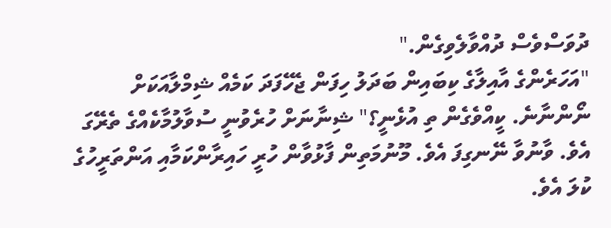ދުވަސްވެސް ދުއްވާލެވިގެން."
"އަހަރެންގެ އާއިލާގެ ކިބައިން ބަދަލު ހިފަން ޖެހޭފަދަ ކަމެއް ޝިމްލާއަކަށް ނޯންނާނެ. ކީއްވެގެން ތި އުޅެނީ؟" ޝިނާނަށް ހުރެވުނީ ސުވާލުމާކެއްގެ ތެރޭގަ އެވެ. ވާނުވާ ނޭނގިފަ އެވެ. މޫނުމަތިން ފާޅުވާން ހުރީ ހައިރާންކަމާއި އަންތަރީހުގެ ކުލަ އެވެ.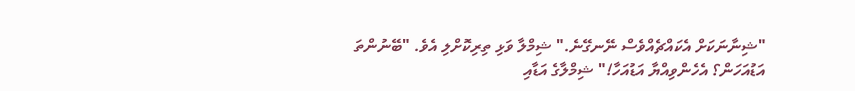"ޝިނާނަކަށް އެކައްޗެއްވެސް ނޭނގޭނެ." ޝިމްލާ ވަޅި ތިރިކޮށްލި އެވެ. "ބޭނުންތަ އަޑުއަހަން؟ އެހެންވިއްޔާ އަޑުއަހާ!" ޝިމްލާގެ އަޑާއި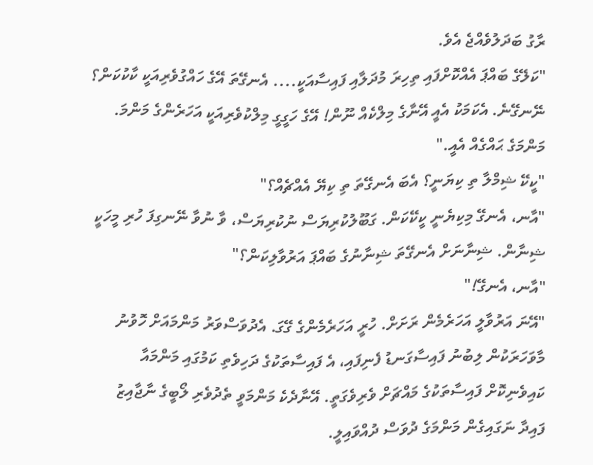ރާގު ބަދަލުވެއްޖެ އެވެ.
"ކަލޭގެ ބައްޕަ އެއްކޮށްފައި ތިހިރަ މުދަލާއި ފައިސާއަކީ.... އެނގޭތަ އޭގެ ހައްގުވެރިއަކީ ކާކުކަން؟ ނޭނގޭނެ. އެކަމަކު އެއީ އޭނާގެ މިލްކެއް ނޫން! އޭގެ ހަގީގީ މިލްކުވެރިއަކީ އަހަރެންގެ މަންމަ. މަންމަގެ ޙައްގެއް އެއީ."
"ކީކޭ ޝިމްލާ ތި ކިޔަނީ؟ އެބަ އެނގޭތަ ތި ކިޔޭ އެއްޗެއް؟"
"އާނ، އެނގޭ މިކިޔެނީ ކީކޭކަން. ގަބޫލުކުރިޔަސް ނުކުރިޔަސް، ވާ ނުވާ ނޭނގިފަ ހުރި މީހަކީ ޝިނާން. ޝިނާނަށް އެނގޭތަ ޝިނާނުގެ ބައްޕަ އަރުވާލިކަން؟"
"އާނ، އެނގޭ!"
"އޭނަ އަރުވާލީ އަހަރެމެން ރަށަށް. ހުރީ އަހަރެމެންގެ ގޭގަ. އެދުވަސްވަރު މަންމައަށް ހޮވުނު މާވަހަރަކުން ލިބުނު ފައިސާގަނޑު ފެނިފައި، އެ ފައިސާތަކުގެ ދަހިވެތި ކަމުގައި މަންމައާ ކައިވެނިކޮށް ފައިސާތަކުގެ މައްޗަށް ވެރިވެގަތީ. އޭނާދެކެ މަންމަވީ ތެދުވެރި ލޯބީގެ ނާޖާއިޒު ފައިދާ ނަގައިގެން މަންމަގެ ދުވަސް ދުއްވައިލީ.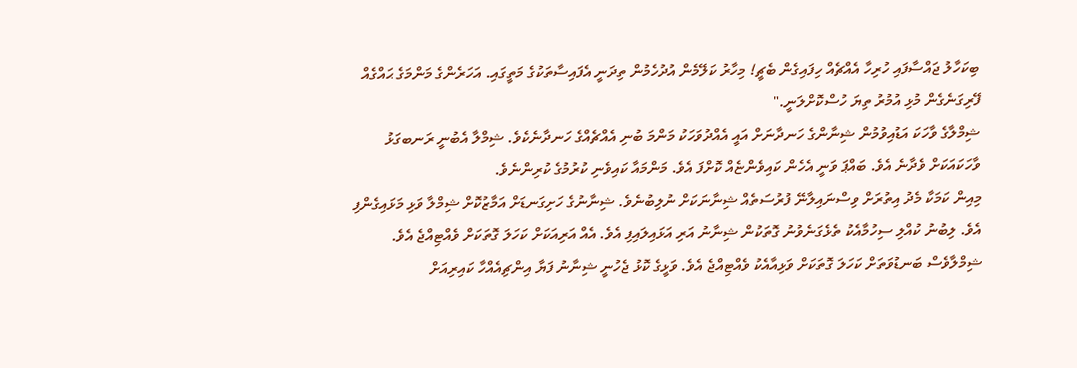ބިކަހާލު ޖައްސާފައި ހުރިހާ އެއްޗެއް ހިފައިގެން ބެޗީ! މިހާރު ކަލޭމެން އުދުހެމުން ތިދަނީ އެފައިސާތަކުގެ މަތީގައި. އަހަރެންގެ މަންމަގެ ޙައްގެއް ފޭރިގަނެގެން މުޅި އުމުރު ތިޔަ ހުސްކޮށްލަނީ."
ޝިމްލާގެ ވާހަކަ އަޑުއިވުމުން ޝިނާންގެ ހަނދާނަށް އައީ އެއްދުވަހަކު މަންމަ ބުނި އެއްޗެއްގެ ހަނދާނެކެވެ. ޝިމްލާ އެބުނީ ރަނބގަޅު ވާހަކައަކަށް ވެދާނެ އެވެ. ބައްޕަ ވަނީ އެހެން ކައިވެންޏެއް ކޮށްފަ އެވެ. މަންމައާ ކައިވެނި ކުރުމުގެ ކުރިންނެވެ.
މިއިން ކަމަކާ މެދު އިތުރަށް ވިސްނައިލާނޭ ފުރުސަތެއް ޝިނާނަކަށް ނުލިބުނެވެ. ޝިނާނުގެ ހަށިގަނޑަށް އަމާޒުކޮށް ޝިމްލާ ވަޅި މަޅައިގެންފި އެވެ. ލިބުނު ކުއްލި ސިހުމާއެކު ތެޅެގަނެވުނު ގޮތަކުން ޝިނާނު އަރި އަޅައިލައިފި އެވެ. އެއް އަރިއަކަށް ކަހަލަ ގޮތަކަށް ވެއްޓިއްޖެ އެވެ. ޝިމްލާވެސް ބަނޑުވަތަށް ކަހަލަ ގޮތަކަށް ވަޅިއާއެކު ވެއްޓިއްޖެ އެވެ. ވަޅީގެ ކޮޅު ޖެހުނީ ޝިނާނު ފަޔާ އިންޗިއެއްހާ ކައިރިއަށް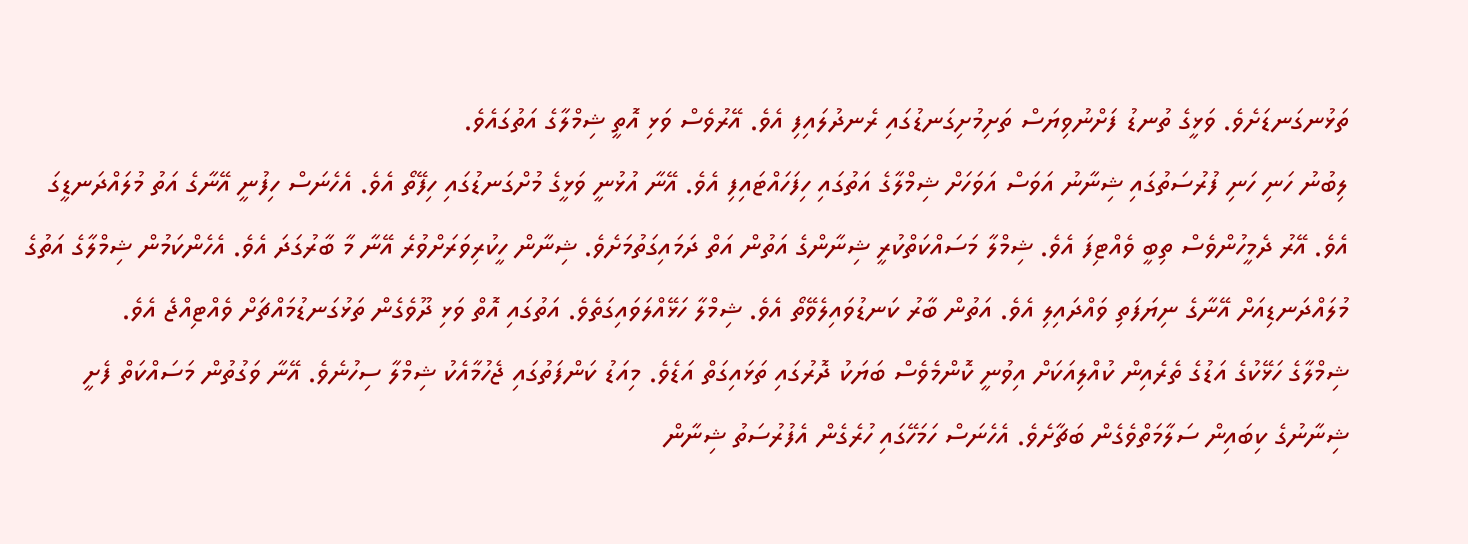ތަޅުނގަނޑަށެވެ. ވަޅީގެ ތުނޑު ފަށްނުވިޔަސް ތަށިމުށިގަނޑުގައި ރެނދުލައިފި އެވެ. އޭރުވެސް ވަޅި އޮތީ ޝިމްލާގެ އަތުގައެވެ.
ލިބުނު ހަނި ހަނި ފުރުސަތުގައި ޝިނާނު އަވަސް އަވަހަށް ޝިމްލާގެ އަތުގައި ހިފަހައްޓައިފި އެވެ. އޭނާ އުޅުނީ ވަޅީގެ މުށްގަނޑުގައި ހިފޭތޯ އެވެ. އެހެނަސް ހިފުނީ އޭނާގެ އަތު މުލައްދަނޑީގަ އެވެ. އޭރު ދެމީހުންވެސް ތިބީ ވެއްޓިފަ އެވެ. ޝިމްލާ މަސައްކަތްކުރީ ޝިނާންގެ އަތުން އަތް ދަމައިގަތުމަށެވެ. ޝިނާން ހީކުރިވަރަށްވުރެ އޭނާ މާ ބާރުގަދަ އެވެ. އެހެންކަމުން ޝިމްލާގެ އަތުގެ މުލައްދަނޑިއަށް އޭނާގެ ނިޔަފަތި ވައްދައިލި އެވެ. އަތުން ބާރު ކަނޑުވައިލެވޭތޯ އެވެ. ޝިމްލާ ހަޅޭއްލަވައިގަތެވެ. އަތުގައި އޮތް ވަޅި ދޫވެގެން ތަޅުގަނޑުމައްޗަށް ވެއްޓިއްޖެ އެވެ.
ޝިމްލާގެ ހަޅޭކުގެ އަޑުގެ ތެރެއިން ކުއްލިއަކަށް އިވުނީ ކޮންމެވެސް ބަޔަކު ދޮރުގައި ތަޅައިގަތް އަޑެވެ. މިއަޑު ކަންފަތުގައި ޖެހުމާއެކު ޝިމްލާ ސިހުނެވެ. އޭނާ ވަގުތުން މަސައްކަތް ފެށީ ޝިނާނުގެ ކިބައިން ސަލާމަތްވެގެން ބަޗާށެވެ. އެހެނަސް ހަމަހޭގައި ހުރެގެން އެފުރުސަތު ޝިނާން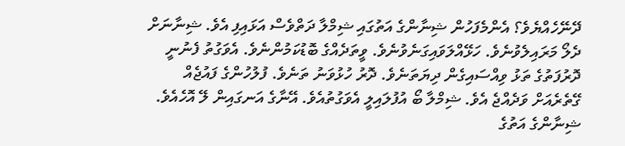ދޭނޭހެއްޔެވެ؟ އެންމެފަހުން ޝިނާންގެ އަތުގައި ޝިމްލާ ދަތްވެސް އަޅައިފި އެވެ. ޝިނާނަށް ދެލޯ މަރައިލެވުނެވެ. ހަޅޭއްލަވައިގަނެވުނެވެ. ވީތަދެއްގެ ބޮޑުކަމުންނެވެ. އެވަގުތު ފެނުނީ ދޮރުފަތުގެ ތަޅު ވިއްސައިގެން ދިޔަތަނެވެ. ދޮރު ހުޅުވަނު ތަނެވެ. ފުލުހުންގެ ފައުޖެއް ގޭތެރެއަށް ވަދެއްޖެ އެވެ. ޝިމްލާ ބޯ އުފުލައިލީ އެވަގުތުއެވެ. އޭނާގެ އަނގައިން ލޭ އޮހެއެވެ. ޝިނާންގެ އަތުގެ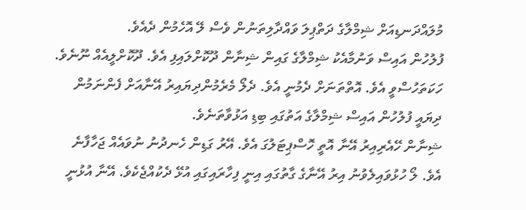މުލައްދަނޑިއަށް ޝިމްލާގެ ދަތްޕިލަ ވައްދާލިތަނުން ވެސް ލޭ އޮހެމުން ދެއެވެ.
ފުލުހުން އައިސް ވަނުމާއެކު ޝިމްލާގެ ގައިން ޝިނާން ދޫކޮށްލައިފި އެވެ. ދޫކޮށްލީއެއް ނޫނެވެ. ހަކަތަހުސްވީ އެވެ. އޮތްތަނަށް ދެމުނީ އެވެ. ދެލޯ މެރެމުންދިޔައިރު އޭނާއަށް ފެންނަމުން ދިޔައީ ފުލުހުން އައިސް ޝިމްލާގެ އަތުގައި ބިޑި އަޅުވާތަނެވެ.
ޝިނާން ހޭއެރިއިރު އޭނާ އޮތީ ހޮސްޕިޓަލުގަ އެވެ. އޭރު ގަޑިން ހެނދުނު ނުވައެއް ޖަހާފާނެ އެވެ. ލޯ ހުޅުވައިލެވުނު އިރު އޭނާގެ ގާތުގައި އިނީ ފިހާރައިގައި އުޅޭ ދެކުއްޖެކެވެ. އޭނާ އުޅުނީ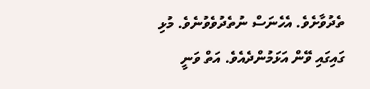ތެދުވާށެވެ. އެހެނަސް ނުތެދުވެވުނެވެ. މުޅި ގައިގައި ވޭން އަޅަމުންދެއެވެ. އަތް ވަނީ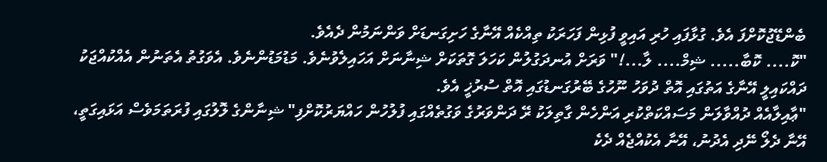ބެންޑޭޖުކޮށްފަ އެވެ. ގުޅާފައި ހުރި އައިވީ ފުޅިން ފަހަރަކު ތިއްކެއް އޭނާގެ ހަށިގަނޑަށް ވަންނަމުން ދެއެވެ.
"ކޮ.... ކޮބާ..... ޝިމް.... ލާ...!" ވަރަށް އުނދަގުލުން ކަހަލަ ގޮތަކަށް ޝިނާނަށް އަހައިލެވުނެވެ. މަޑުމަޑުންނެވެ. އެވަގުތު އެތަނުން އެއްކުއްޖަކު ދައްކައިލީ އޭނާގެ އަތުގައި އޮތް ދުވަހު ނޫހުގެ ބޭރުގަނޑުގައި އޮތް ސުރުޚީ އެވެ.
"ޢާއިލާއެއް ދުއްވާލަން މަސައްކަތްކުރި އަންހެން ގާތިލަކު ރޭ ދަންވަރުގެ ވަގުތެއްގައި ފުލުހުން ހައްޔަރުކޮށްފި" ޝިނާންގެ ލޮލުގައި ފުރަތަމަވެސް އަޅައިގަތީ، އޭނާ ދެލޯ ނޭދި އެދުނު، އޭނާ އެކުއްޖެއް ދެކެ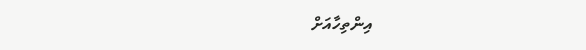އިންތިހާއަށް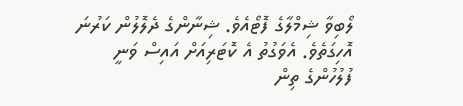ލޯބިވާ ޝިމްލާގެ ފޮޓޯއެވެ. ޝިނާންގެ ދެލޮލުން ކަރުނަ އޮހިގަތެވެ. އެވަގުތު އެ ކޮޓަރިއަށް އައިސް ވަނީ ފުލުހުންގެ ތިން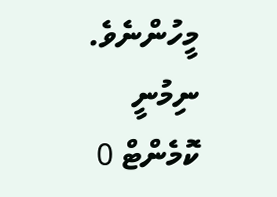މީހުންނެވެ.
ނިމުނީ
ކޮމެންޓް 0